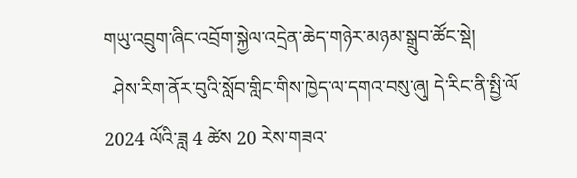གཡུ་འབྲུག་ཞིང་འབྲོག་སྐྱེལ་འདྲེན་ཆེད་གཉེར་མཉམ་སྒྲུབ་ཚོང་སྡེ།
  ཤེས་རིག་ནོར་བུའི་སློབ་གླིང་གིས་ཁྱེད་ལ་དགའ་བསུ་ཞུ། དེ་རིང་ནི་སྤྱི་ལོ 2024 ལོའི་ཟླ 4 ཚེས 20 རེས་གཟའ་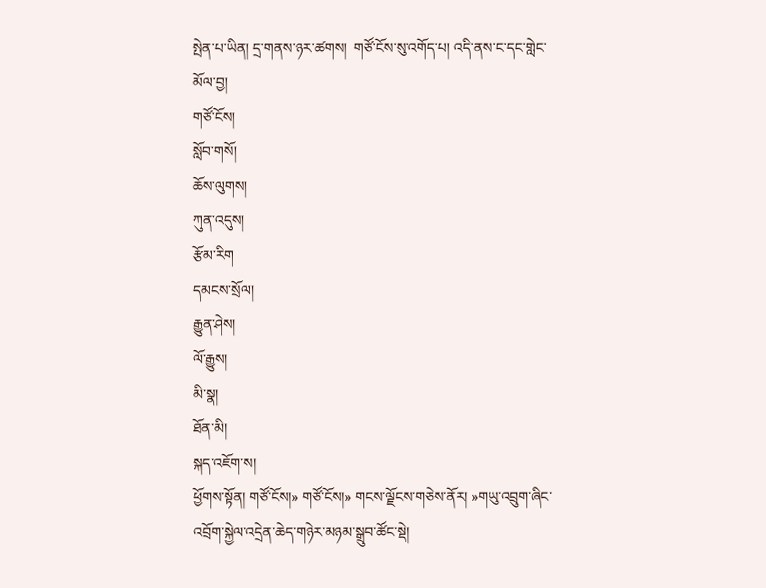སྤེན་པ་ཡིན། དྲ་གནས་ཉར་ཚགས།  གཙོ་ངོས་སུ་འགོད་པ། འདི་ནས་ང་དང་གླེང་མོལ་བྱ།
གཙོ་ངོས།
སློབ་གསོ།
ཆོས་ལུགས།
ཀུན་འདུས།
རྩོམ་རིག
དམངས་སྲོལ།
རྒྱུན་ཤེས།
ལོ་རྒྱུས།
མི་སྣ།
ཐོན་མི།
སྐད་འཇོག་ས།
ཕྱོགས་སྟོན། གཙོ་ངོས།» གཙོ་ངོས།» གངས་ལྗོངས་གཅེས་ནོར། »གཡུ་འབྲུག་ཞིང་འབྲོག་སྐྱེལ་འདྲེན་ཆེད་གཉེར་མཉམ་སྒྲུབ་ཚོང་སྡེ།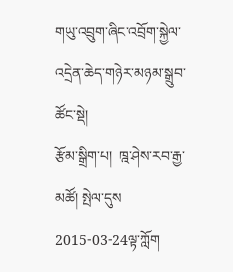གཡུ་འབྲུག་ཞིང་འབྲོག་སྐྱེལ་འདྲེན་ཆེད་གཉེར་མཉམ་སྒྲུབ་ཚོང་སྡེ།
རྩོམ་སྒྲིག་པ།  ཁྰ་ཤེས་རབ་རྒྱ་མཚོ། སྤེལ་དུས 2015-03-24ལྟ་ཀློག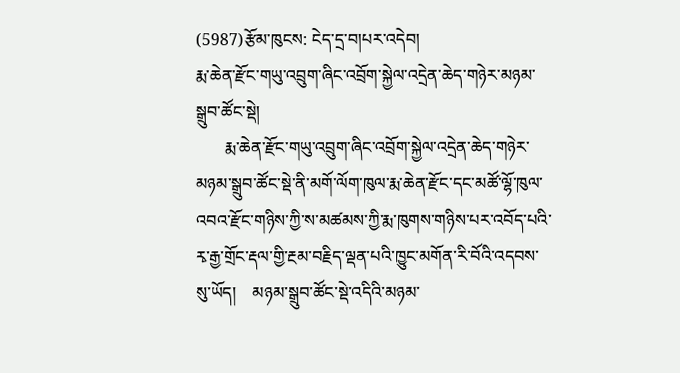(5987)རྩོམ་ཁུངས: ངེད་དྲ་བ།པར་འདེབ།
རྨ་ཆེན་རྫོང་གཡུ་འབྲུག་ཞིང་འབྲོག་སྐྱེལ་འདྲེན་ཆེད་གཉེར་མཉམ་སྒྲུབ་ཚོང་སྡེ།
       རྨ་ཆེན་རྫོང་གཡུ་འབྲུག་ཞིང་འབྲོག་སྐྱེལ་འདྲེན་ཆེད་གཉེར་མཉམ་སྒྲུབ་ཚོང་སྡེ་ནི་མགོ་ལོག་ཁུལ་རྨ་ཆེན་རྫོང་དང་མཚོ་ལྷོ་ཁུལ་འབའ་རྫོང་གཉིས་ཀྱི་ས་མཚམས་ཀྱི་རྨ་ཁུགས་གཉིས་པར་འབོད་པའི་རྭ་རྒྱ་གྲོང་རྡལ་གྱི་རྔམ་བརྗིད་ལྡན་པའི་ཁྱུང་མགོན་རི་བོའི་འདབས་སུ་ཡོད།    མཉམ་སྒྲུབ་ཚོང་སྡེ་འདིའི་མཉམ་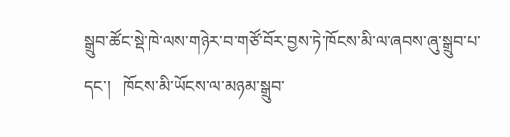སྒྲུབ་ཚོང་སྡེ་ཁེ་ལས་གཉེར་བ་གཙོ་བོར་བྱས་ཏེ་ཁོངས་མི་ལ་ཞབས་ཞུ་སྒྲུབ་པ་དང་།   ཁོངས་མི་ཡོངས་ལ་མཉམ་སྒྲུབ་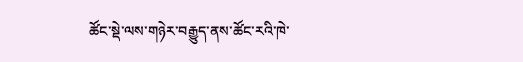ཚོང་སྡེ་ལས་གཉེར་བརྒྱུད་ནས་ཚོང་རའི་ཁེ་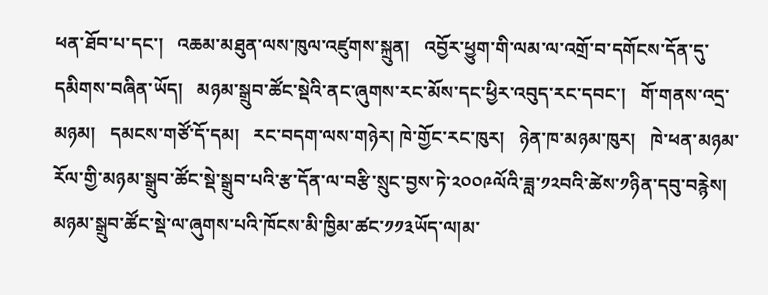ཕན་ཐོབ་པ་དང་།   འཆམ་མཐུན་ལས་ཁུལ་འཛུགས་སྐྲུན།   འབྱོར་ཕྱུག་གི་ལམ་ལ་འགྲོ་བ་དགོངས་དོན་དུ་དམིགས་བཞིན་ཡོད།   མཉམ་སྒྲུབ་ཚོང་སྡེའི་ནང་ཞུགས་རང་མོས་དང་ཕྱིར་འབུད་རང་དབང་།   གོ་གནས་འདྲ་མཉམ།   དམངས་གཙོ་དོ་དམ།   རང་བདག་ལས་གཉེར། ཁེ་གྱོང་རང་ཁུར།   ཉེན་ཁ་མཉམ་ཁུར།   ཁེ་ཕན་མཉམ་རོལ་གྱི་མཉམ་སྒྲུབ་ཚོང་སྡེ་སྒྲུབ་པའི་རྩ་དོན་ལ་བརྩི་སྲུང་བྱས་ཏེ་༢༠༠༩ལོའི་ཟླ་༡༢བའི་ཚེས་༡ཉིན་དབུ་བརྙེས། མཉམ་སྒྲུབ་ཚོང་སྡེ་ལ་ཞུགས་པའི་ཁོངས་མི་ཁྱིམ་ཚང་༡༡༣ཡོད་ལ།མ་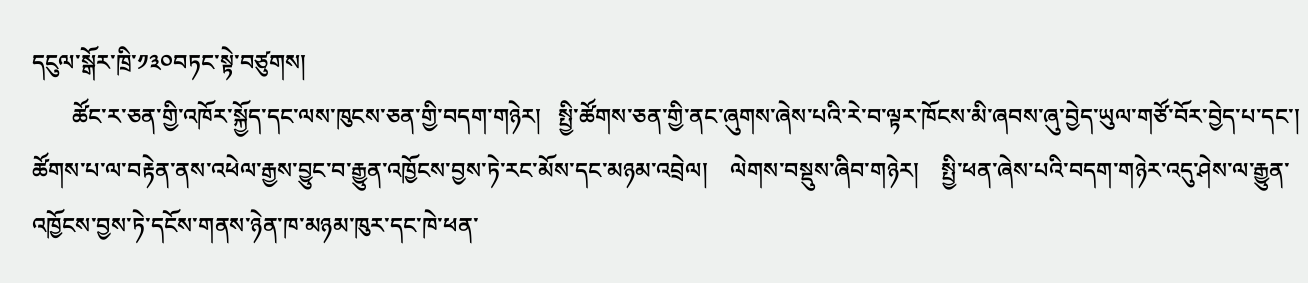དངུལ་སྒོར་ཁྲི་༡༣༠བཏང་སྟེ་བཙུགས།
       ཚོང་ར་ཅན་གྱི་འཁོར་སྐྱོད་དང་ལས་ཁུངས་ཅན་གྱི་བདག་གཉེར།   སྤྱི་ཚོགས་ཅན་གྱི་ནང་ཞུགས་ཞེས་པའི་རེ་བ་ལྟར་ཁོངས་མི་ཞབས་ཞུ་བྱེད་ཡུལ་གཙོ་བོར་བྱེད་པ་དང་། ཚོགས་པ་ལ་བརྟེན་ནས་འཕེལ་རྒྱས་བྱུང་བ་རྒྱུན་འཁྱོངས་བྱས་ཏེ་རང་མོས་དང་མཉམ་འབྲེལ།    ལེགས་བསྡུས་ཞིབ་གཉེར།    སྤྱི་ཕན་ཞེས་པའི་བདག་གཉེར་འདུ་ཤེས་ལ་རྒྱུན་འཁྱོངས་བྱས་ཏེ་དངོས་གནས་ཉེན་ཁ་མཉམ་ཁུར་དང་ཁེ་ཕན་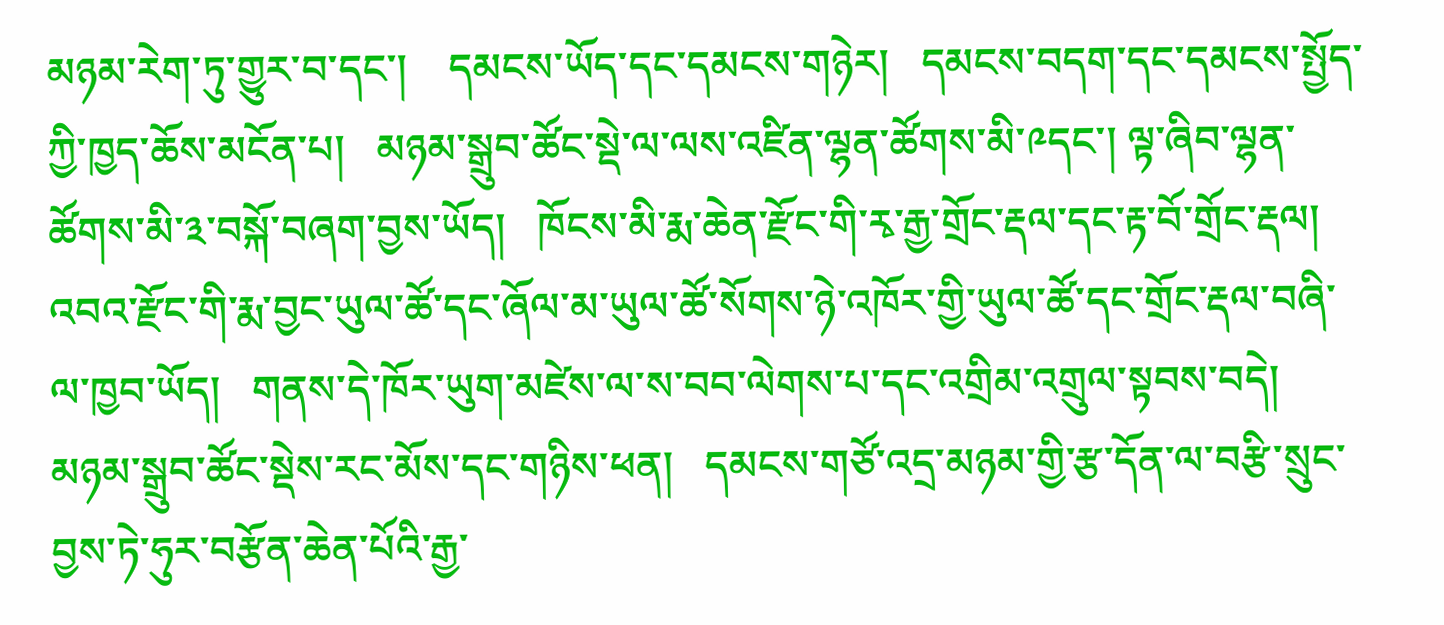མཉམ་རེག་ཏུ་གྱུར་བ་དང་།    དམངས་ཡོད་དང་དམངས་གཉེར།   དམངས་བདག་དང་དམངས་སྤྱོད་ཀྱི་ཁྱད་ཆོས་མངོན་པ།   མཉམ་སྒྲུབ་ཚོང་སྡེ་ལ་ལས་འཛིན་ལྷན་ཚོགས་མི་༩དང་། ལྟ་ཞིབ་ལྷན་ཚོགས་མི་༣་བསྐོ་བཞག་བྱས་ཡོད།   ཁོངས་མི་རྨ་ཆེན་རྫོང་གི་རྭ་རྒྱ་གྲོང་རྡལ་དང་རྟ་བོ་གྲོང་རྡལ།    འབའ་རྫོང་གི་རྨ་བྱང་ཡུལ་ཚོ་དང་ཞོལ་མ་ཡུལ་ཚོ་སོགས་ཉེ་འཁོར་གྱི་ཡུལ་ཚོ་དང་གྲོང་རྡལ་བཞི་ལ་ཁྱབ་ཡོད།   གནས་དེ་ཁོར་ཡུག་མཛེས་ལ་ས་བབ་ལེགས་པ་དང་འགྲིམ་འགྲུལ་སྟབས་བདེ།   མཉམ་སྒྲུབ་ཚོང་སྡེས་རང་མོས་དང་གཉིས་ཕན།   དམངས་གཙོ་འདྲ་མཉམ་གྱི་རྩ་དོན་ལ་བརྩི་སྲུང་བྱས་ཏེ་ཧུར་བརྩོན་ཆེན་པོའི་རྒྱ་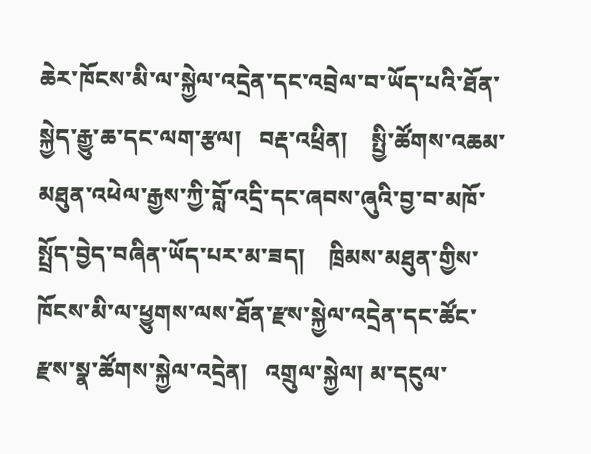ཆེར་ཁོངས་མི་ལ་སྐྱེལ་འདྲེན་དང་འབྲེལ་བ་ཡོད་པའི་ཐོན་སྐྱེད་རྒྱུ་ཆ་དང་ལག་རྩལ།   བརྡ་འཕྲིན།    སྤྱི་ཚོགས་འཆམ་མཐུན་འཕེལ་རྒྱས་ཀྱི་བློ་འདྲི་དང་ཞབས་ཞུའི་བྱ་བ་མཁོ་སྤྲོད་བྱེད་བཞིན་ཡོད་པར་མ་ཟད།    ཁྲིམས་མཐུན་གྱིས་ཁོངས་མི་ལ་ཕྱུགས་ལས་ཐོན་རྫས་སྐྱེལ་འདྲེན་དང་ཚོང་རྫས་སྣ་ཚོགས་སྐྱེལ་འདྲེན།   འགྲུལ་སྐྱེལ། མ་དངུལ་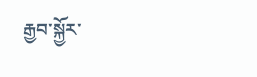རྒྱབ་སྐྱོར་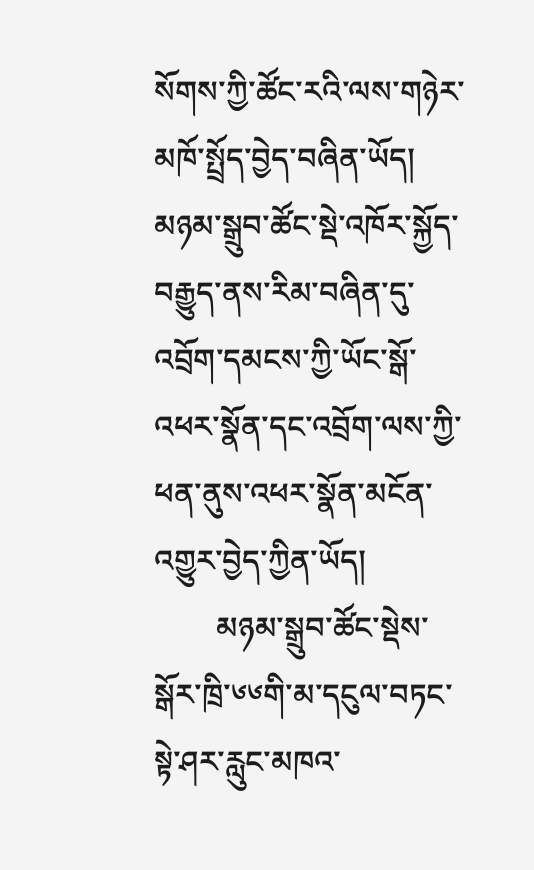སོགས་ཀྱི་ཚོང་རའི་ལས་གཉེར་མཁོ་སྤྲོད་བྱེད་བཞིན་ཡོད། མཉམ་སྒྲུབ་ཚོང་སྡེ་འཁོར་སྐྱོད་བརྒྱུད་ནས་རིམ་བཞིན་དུ་འབྲོག་དམངས་ཀྱི་ཡོང་སྒོ་འཕར་སྣོན་དང་འབྲོག་ལས་ཀྱི་ཕན་ནུས་འཕར་སྣོན་མངོན་འགྱུར་བྱེད་ཀྱིན་ཡོད།
        མཉམ་སྒྲུབ་ཚོང་སྡེས་སྒོར་ཁྲི་༦༦གི་མ་དངུལ་བཏང་སྟེ་ཤར་རླུང་མཁའ་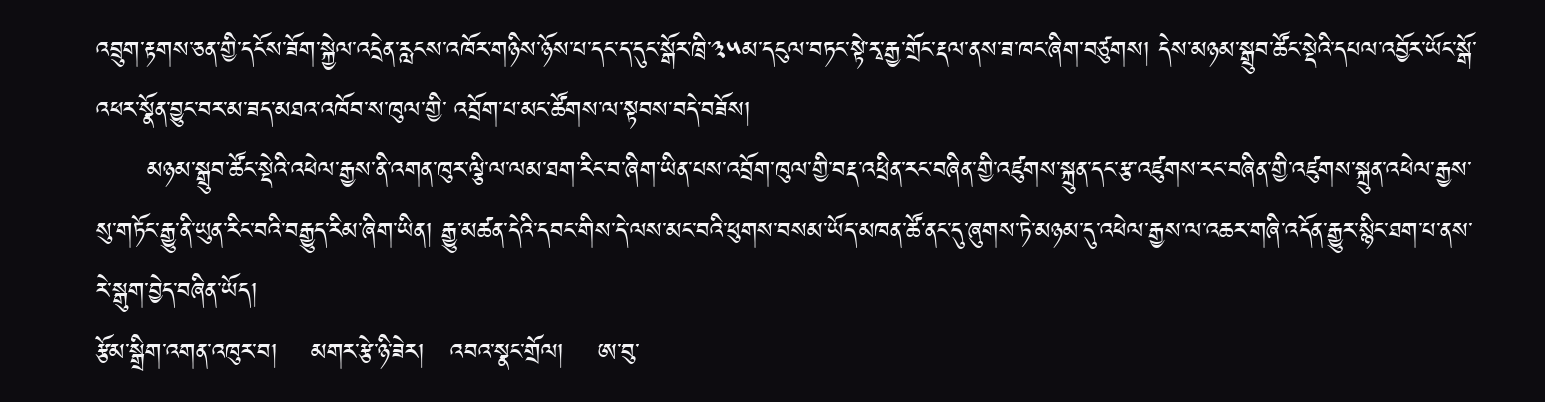འབྲུག་རྟགས་ཅན་གྱི་དངོས་ཟོག་སྐྱེལ་འདྲེན་རླངས་འཁོར་གཉིས་ཉོས་པ་དང་ད་དུང་སྒོར་ཁྲི་༣༥མ་དངུལ་བཏང་སྟེ་རྭ་རྒྱ་གྲོང་རྡལ་ནས་ཟ་ཁང་ཞིག་བཙུགས། དེས་མཉམ་སྒྲུབ་ཚོང་སྡེའི་དཔལ་འབྱོར་ཡོང་སྒོ་འཕར་སྣོན་བྱུང་བར་མ་ཟད་མཐའ་འཁོབ་ས་ཁུལ་གྱི་ འབྲོག་པ་མང་ཚོགས་ལ་སྟབས་བདེ་བཟོས།
      མཉམ་སྒྲུབ་ཚོང་སྡེའི་འཕེལ་རྒྱས་ནི་འགན་ཁུར་ལྕི་ལ་ལམ་ཐག་རིང་བ་ཞིག་ཡིན་པས་འབྲོག་ཁུལ་གྱི་བརྡ་འཕྲིན་རང་བཞིན་གྱི་འཛུགས་སྐྲུན་དང་རྩ་འཛུགས་རང་བཞིན་གྱི་འཛུགས་སྐྲུན་འཕེལ་རྒྱས་སུ་གཏོང་རྒྱུ་ནི་ཡུན་རིང་བའི་བརྒྱུད་རིམ་ཞིག་ཡིན། རྒྱུ་མཚན་དེའི་དབང་གིས་དེ་ལས་མང་བའི་ཕུགས་བསམ་ཡོད་མཁན་ཚོ་ནང་དུ་ཞུགས་ཏེ་མཉམ་དུ་འཕེལ་རྒྱས་ལ་འཆར་གཞི་འདོན་རྒྱུར་སྙིང་ཐག་པ་ནས་རེ་སྒུག་བྱེད་བཞིན་ཡོད།
རྩོམ་སྒྲིག་འགན་འཁུར་བ།    མགར་རྩེ་ཉི་ཟེར།   འབའ་སྣང་གྲོལ།    ཨ་བུ་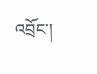འབྲོང་།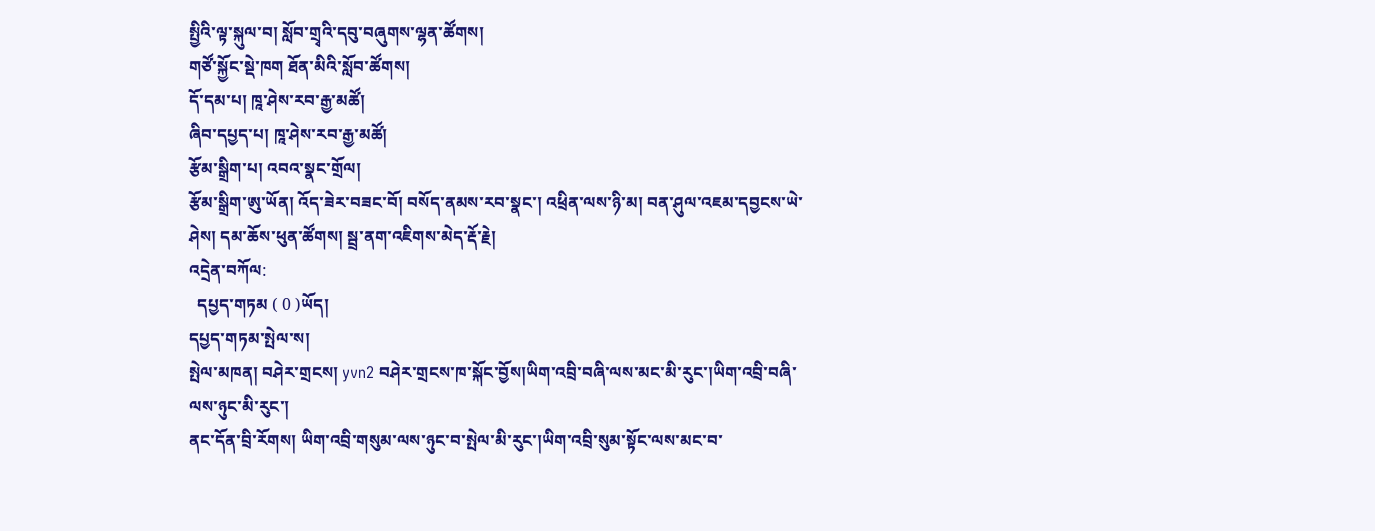སྤྱིའི་ལྟ་སྐུལ་བ། སློབ་གྲྭའི་དབུ་བཞུགས་ལྷན་ཚོགས།
གཙོ་སྐྱོང་སྡེ་ཁག ཐོན་མིའི་སློབ་ཚོགས།
དོ་དམ་པ། ཁཱ་ཤེས་རབ་རྒྱ་མཚོ།
ཞིབ་དཔྱད་པ། ཁཱ་ཤེས་རབ་རྒྱ་མཚོ།
རྩོམ་སྒྲིག་པ། འབའ་སྣང་གྲོལ།
རྩོམ་སྒྲིག་ཨུ་ཡོན། འོད་ཟེར་བཟང་བོ། བསོད་ནམས་རབ་སྣང་། འཕྲིན་ལས་ཉི་མ། བན་ཤུལ་འཇམ་དབྱངས་ཡེ་ཤེས། དམ་ཆོས་ཕུན་ཚོགས། སྦྲ་ནག་འཇིགས་མེད་རྡོ་རྗེ།
འདྲེན་བཀོལ:
  དཔྱད་གཏམ ( 0 )ཡོད།
དཔྱད་གཏམ་སྤེལ་ས།
སྤེལ་མཁན། བཤེར་གྲངས། yvn2 བཤེར་གྲངས་ཁ་སྐོང་བྱོས།ཡིག་འབྲི་བཞི་ལས་མང་མི་རུང་།ཡིག་འབྲི་བཞི་ལས་ཉུང་མི་རུང་།
ནང་དོན་བྲི་རོགས། ཡིག་འབྲི་གསུམ་ལས་ཉུང་བ་སྤེལ་མི་རུང་།ཡིག་འབྲི་སུམ་སྟོང་ལས་མང་བ་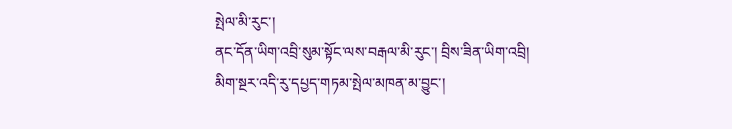སྤེལ་མི་རུང་།
ནང་དོན་ཡིག་འབྲི་སུམ་སྟོང་ལས་བརྒལ་མི་རུང་། བྲིས་ཟིན་ཡིག་འབྲི།
མིག་སྔར་འདི་རུ་དཔྱད་གཏམ་སྤེལ་མཁན་མ་བྱུང་།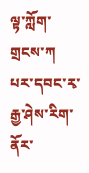ལྟ་ཀློག་གྲངས་ཀ
པར་དབང་རྭ་རྒྱ་ཤེས་རིག་ནོར་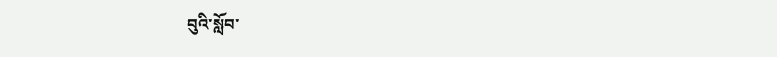བུའི་སློབ་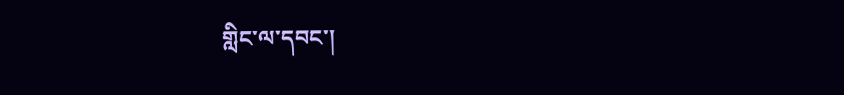གླིང་ལ་དབང་།